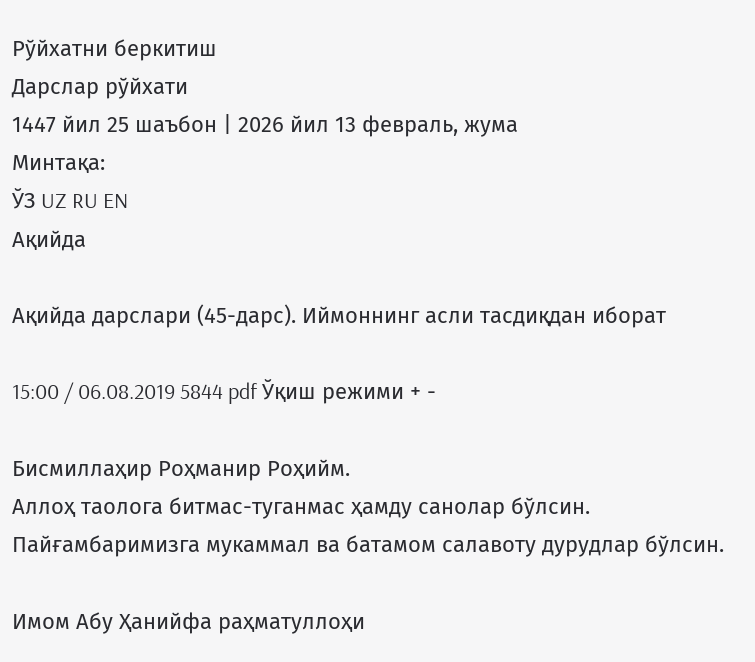Рўйхатни беркитиш
Дарслар рўйхати
1447 йил 25 шаъбон | 2026 йил 13 февраль, жума
Минтақа:
ЎЗ UZ RU EN
Ақийда

Ақийда дарслари (45-дарс). Иймоннинг асли тасдиқдан иборат

15:00 / 06.08.2019 5844 pdf Ўқиш режими + -

Бисмиллаҳир Роҳманир Роҳийм.
Аллоҳ таолога битмас-туганмас ҳамду санолар бўлсин.
Пайғамбаримизга мукаммал ва батамом салавоту дурудлар бўлсин.

Имом Абу Ҳанийфа раҳматуллоҳи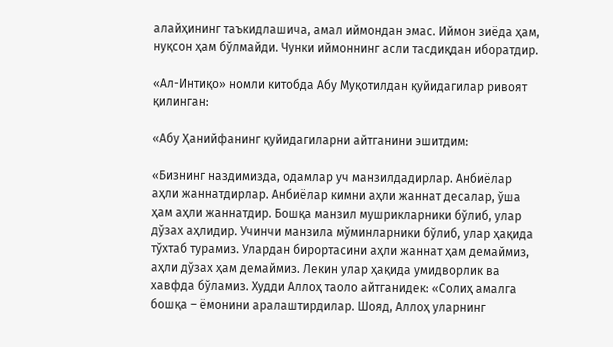алайҳининг таъкидлашича, амал иймондан эмас. Иймон зиёда ҳам, нуқсон ҳам бўлмайди. Чунки иймоннинг асли тасдиқдан иборатдир.

«Ал-Интиқо» номли китобда Абу Муқотилдан қуйидагилар ривоят қилинган:

«Абу Ҳанийфанинг қуйидагиларни айтганини эшитдим:

«Бизнинг наздимизда, одамлар уч манзилдадирлар. Анбиёлар аҳли жаннатдирлар. Анбиёлар кимни аҳли жаннат десалар, ўша ҳам аҳли жаннатдир. Бошқа манзил мушрикларники бўлиб, улар дўзах аҳлидир. Учинчи манзила мўминларники бўлиб, улар ҳақида тўхтаб турамиз. Улардан бирортасини аҳли жаннат ҳам демаймиз, аҳли дўзах ҳам демаймиз. Лекин улар ҳақида умидворлик ва хавфда бўламиз. Худди Аллоҳ таоло айтганидек: «Солиҳ амалга бошқа – ёмонини аралаштирдилар. Шояд, Аллоҳ уларнинг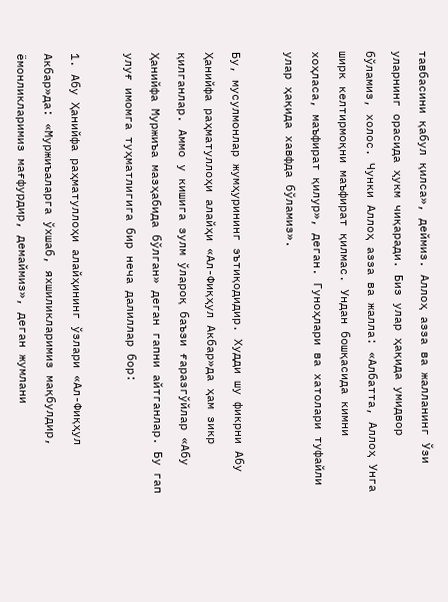тавбасини қабул қилса», деймиз. Аллоҳ азза ва жалланинг Ўзи уларнинг орасида ҳукм чиқаради. Биз улар ҳақида умидвор бўламиз, холос. Чунки Аллоҳ азза ва жалла: «Албатта, Аллоҳ Унга ширк келтирмоқни маъфират қилмас. Ундан бошқасида кимни хоҳласа, маъфират қилур», деган. Гуноҳлари ва хатолари туфайли улар ҳақида хавфда бўламиз».

Бу, мусулмонлар жумҳурининг эътиқодидир. Худди шу фикрни Абу Ҳанийфа раҳматуллоҳи алайҳи «Ал-Фиқҳул Акбар»да ҳам зикр қилганлар. Аммо у кишига зулм ўлароқ баъзи ғаразгўйлар «Абу Ҳанийфа Муржиъа мазҳабида бўлган» деган гапни айтганлар. Бу гап улуғ имомга туҳматлигига бир неча далиллар бор:

1. Абу Ҳанийфа раҳматуллоҳи алайҳининг ўзлари «Ал-Фиқҳул Акбар»да: «Муржиъаларга ўхшаб, яхшиликларимиз мақбулдир, ёмонликларимиз мағфурдир, демаймиз», деган жумлани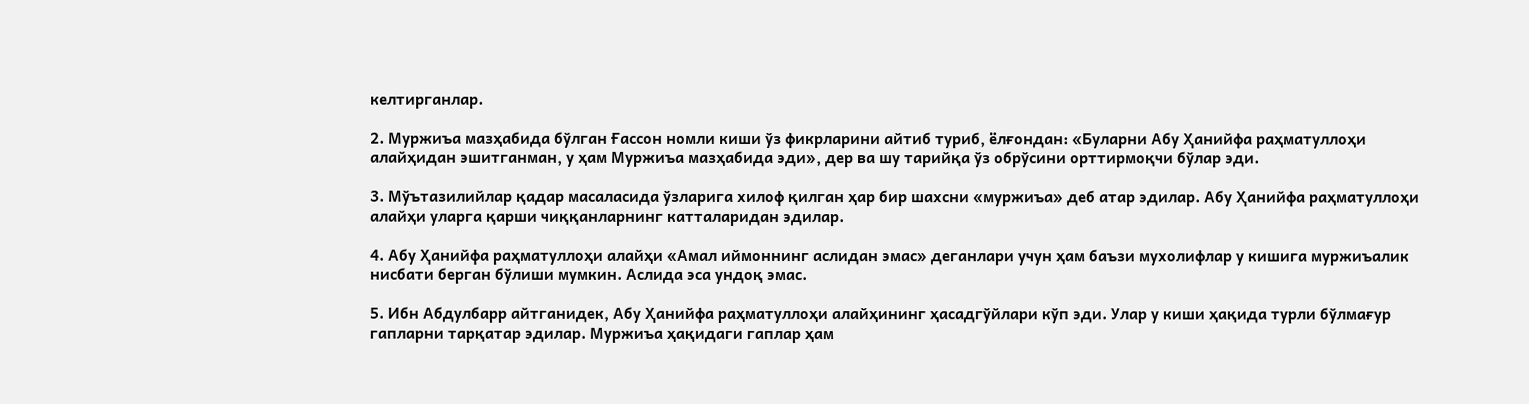келтирганлар.

2. Муржиъа мазҳабида бўлган Ғассон номли киши ўз фикрларини айтиб туриб, ёлғондан: «Буларни Абу Ҳанийфа раҳматуллоҳи алайҳидан эшитганман, у ҳам Муржиъа мазҳабида эди», дер ва шу тарийқа ўз обрўсини орттирмоқчи бўлар эди.

3. Мўътазилийлар қадар масаласида ўзларига хилоф қилган ҳар бир шахсни «муржиъа» деб атар эдилар. Абу Ҳанийфа раҳматуллоҳи алайҳи уларга қарши чиққанларнинг катталаридан эдилар.

4. Абу Ҳанийфа раҳматуллоҳи алайҳи «Амал иймоннинг аслидан эмас» деганлари учун ҳам баъзи мухолифлар у кишига муржиъалик нисбати берган бўлиши мумкин. Аслида эса ундоқ эмас.

5. Ибн Абдулбарр айтганидек, Абу Ҳанийфа раҳматуллоҳи алайҳининг ҳасадгўйлари кўп эди. Улар у киши ҳақида турли бўлмағур гапларни тарқатар эдилар. Муржиъа ҳақидаги гаплар ҳам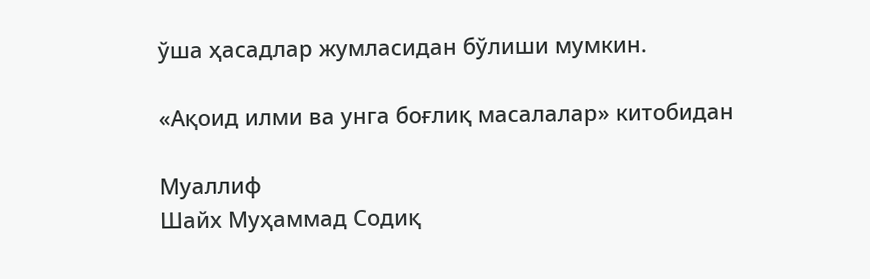ўша ҳасадлар жумласидан бўлиши мумкин.

«Ақоид илми ва унга боғлиқ масалалар» китобидан

Муаллиф
Шайх Муҳаммад Содиқ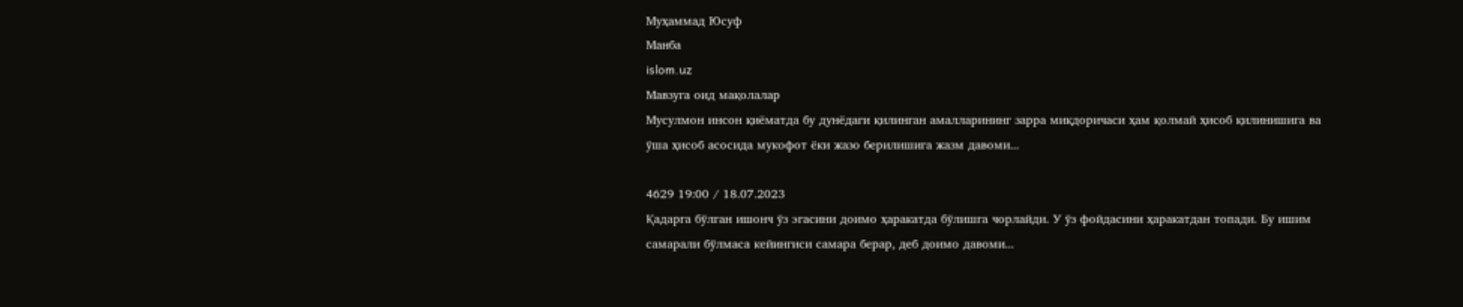Муҳаммад Юсуф
Манба
islom.uz
Мавзуга оид мақолалар
Мусулмон инсон қиёматда бу дунёдаги қилинган амалларининг зарра миқдоричаси ҳам қолмай ҳисоб қилинишига ва ўша ҳисоб асосида мукофот ёки жазо берилишига жазм давоми...

4629 19:00 / 18.07.2023
Қадарга бўлган ишонч ўз эгасини доимо ҳаракатда бўлишга чорлайди. У ўз фойдасини ҳаракатдан топади. Бу ишим самарали бўлмаса кейингиси самара берар, деб доимо давоми...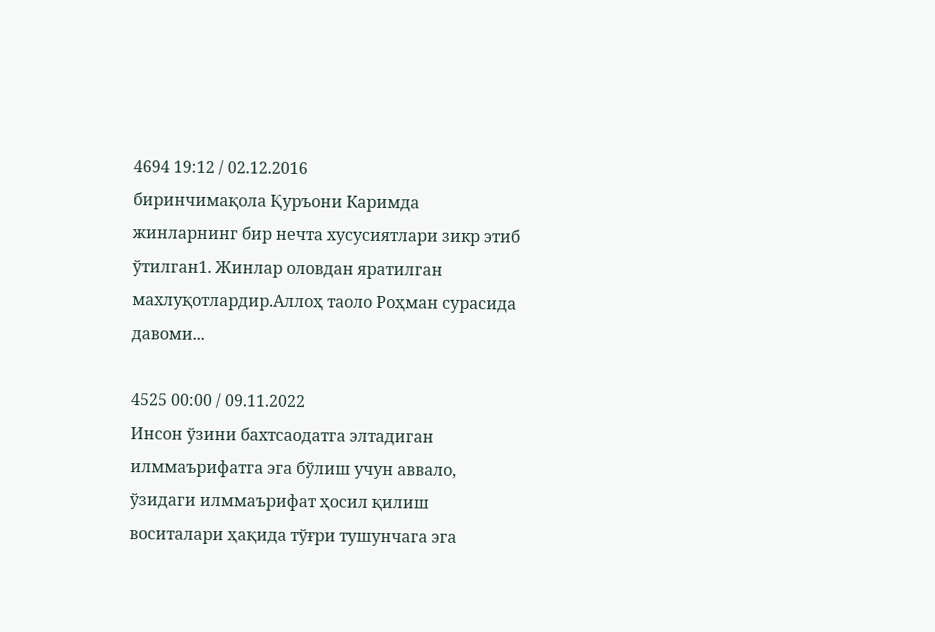4694 19:12 / 02.12.2016
биринчимақола Қуръони Каримда жинларнинг бир нечта хусусиятлари зикр этиб ўтилган1. Жинлар оловдан яратилган махлуқотлардир.Аллоҳ таоло Роҳман сурасида давоми...

4525 00:00 / 09.11.2022
Инсон ўзини бахтсаодатга элтадиган илммаърифатга эга бўлиш учун аввало, ўзидаги илммаърифат ҳосил қилиш воситалари ҳақида тўғри тушунчага эга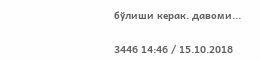бўлиши керак. давоми...

3446 14:46 / 15.10.2018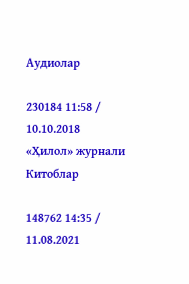Аудиолар

230184 11:58 / 10.10.2018
«Ҳилол» журнали
Китоблар

148762 14:35 / 11.08.2021